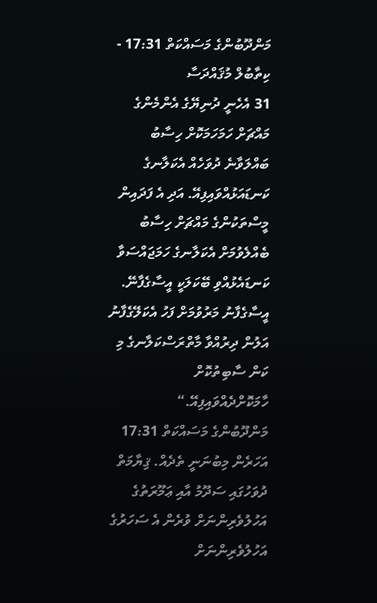މަންދޫބުންގެ މަސައްކަތް 17:31 - ކިތާބުލް މުޤައްދަސާ
31 އެހެނީ ދުނިޔޭގެ އެންމެންގެ މައްޗަށް ހަމަހަމަކޮށް ހިސާބު ބައްލަވާނެ ދުވަހެއް އެކަލާނގެ ކަނޑައަޅުއްވައިފިއޭ. އަދި އެ ފަދައިން މީސްތަކުންގެ މައްޗަށް ހިސާބު ބެއްލެވުމަށް އެކަލާނގެ ހަމަޖައްސަވާ ކަނޑައެޅުއްވި ބޭކަލަކީ އީސާގެފާނޭ. އީސާގެފާނު މަރުވުމަށް ފަހު އެކަލޭގެފާނު އަލުން ދިރުއްވާ މާތްރަސްކަލާނގެ މި ކަން ސާބިތުކޮށް ހާމަކޮށްދެއްވައިފިއޭ.“
މަންދޫބުންގެ މަސައްކަތް 17:31
އަހަރެން މިބުނަނީ ތެދެއް. ޤިޔާމަތް ދުވަހުގައި ސަދޫމު އާއި ޢަމޫރަތުގެ އަހުލުވެރިންނަށް ވުރެން އެ ސަހަރުގެ އަހުލުވެރިންނަށް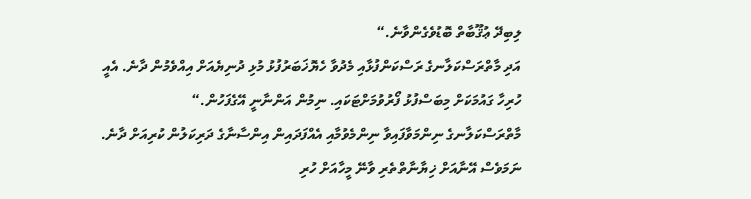ލިބިދޭ ޢުޤޫބާތް ބޮޑުވެގެންވާނެ.“
އަދި މާތްރަސްކަލާނގެ ރަސްކަންފުޅާއި މެދުވާ ހެޔޮޚަބަރުފުޅު މުޅި ދުނިޔެއަށް އިއްވެމުން ދާނެ. އެއީ ހުރިހާ ގައުމަކަށް މިބަސްފުޅު ފޯރުވުމަށްޓަކައި. ނިމުން އަންނާނީ އޭގެފަހުން.“
މާތްރަސްކަލާނގެ ނިންމަވާފައިވާ ނިންމެވުމާއި އެއްފަދައިން އިންސާނާގެ ދަރިކަލުން ކުރިއަށް ދާނެ. ނަމަވެސް އޭނާއަށް ޚިޔާނާތްތެރި ވާނޭ މީހާއަށް ހުރި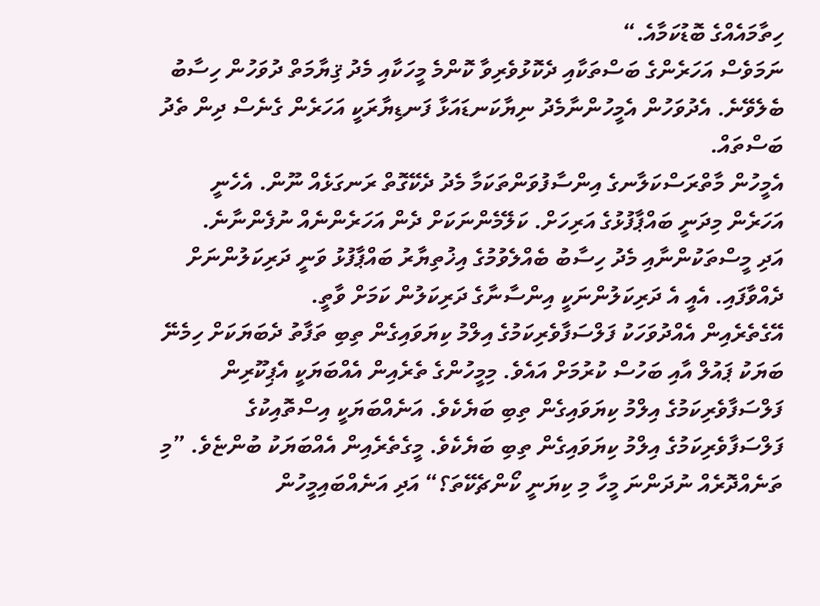ހިތާމައެއްގެ ބޮޑުކަމާއެ.“
ނަމަވެސް އަހަރެންގެ ބަސްތަކާއި ދެކޮޅުވެރިވާ ކޮންމެ މީހަކާއި މެދު ޤިޔާމަތް ދުވަހުން ހިސާބު ބެލެވޭނެ. އެދުވަހުން އެމީހުންނާމެދު ނިޔާކަނޑައަޅާ ފަނޑިޔާރަކީ އަހަރެން ގެނެސް ދިން ތެދު ބަސްތައް.
އެމީހުން މާތްރަސްކަލާނގެ އިންސާފުވަންތަކަމާ މެދު ދެކޭގޮތް ރަނގަޅެއް ނޫން. އެހެނީ އަހަރެން މިދަނީ ބައްޕާފުޅުގެ އަރިހަށް. ކަލޭމެންނަކަށް ދެން އަހަރެންނެއް ނުފެންނާނެ.
އަދި މީސްތަކުންނާއި މެދު ހިސާބު ބެއްލެވުމުގެ އިޚުތިޔާރު ބައްޕާފުޅު ވަނީ ދަރިކަލުންނަށް ދެއްވާފައި. އެއީ އެ ދަރިކަލުންނަކީ އިންސާނާގެ ދަރިކަލުން ކަމަށް ވާތީ.
އޭގެތެރެއިން އެއްދުވަހަކު ފަލްސަފާވެރިކަމުގެ އިލްމު ކިޔަވައިގެން ތިބި ތަފާތު ދެބަޔަކަށް ހިމެނޭ ބަޔަކު ޕައުލް އާއި ބަހުސް ކުރުމަށް އައެވެ. މިމީހުންގެ ތެރެއިން އެއްބަޔަކީ އެޕިކޫރިން ފަލްސަފާވެރިކަމުގެ އިލްމު ކިޔަވައިގެން ތިބި ބަޔެކެވެ. އަނެއްބަޔަކީ އިސްތޮއިކުގެ ފަލްސަފާވެރިކަމުގެ އިލްމު ކިޔަވައިގެން ތިބި ބަޔެކެވެ. މީގެތެރެއިން އެއްބަޔަކު ބުންޏެވެ. ”މި ތަނެއްދޮރެއް ނުދަންނަ މީހާ މި ކިޔަނީ ކޯންޗެކޭތަ؟“ އަދި އަނެއްބައިމީހުން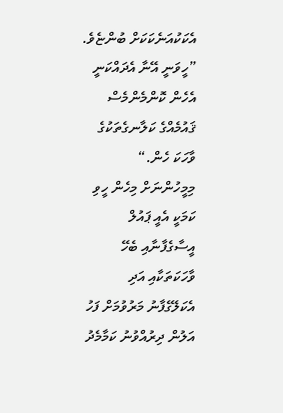އެކަކުއަނެކަކަށް ބުންޏެވެ. ”ހީވަނީ އޭނާ އެދައްކަނީ އެހެން ކޮންމެންމެސް ޤައުމެއްގެ ކަލާނގެތަކުގެ ވާހަކަ ހެން.“ މިމީހުންނަށް މިހެން ހީވި ކަމަކީ އެއީ ޕައުލް އީސާގެފާނާއި ބެހޭ ވާހަކަތަކާއި އަދި އެކަލޭގެފާނު މަރުވުމަށް ފަހު އަލުން ދިރުއްވުނު ކަމާމެދު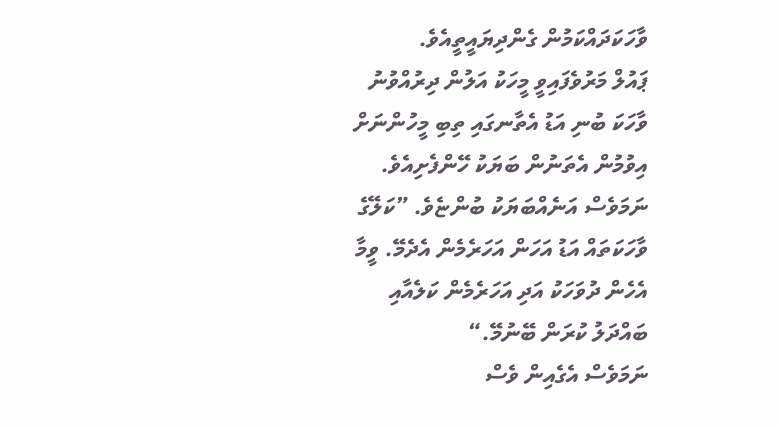ވާހަކަދައްކަމުން ގެންދިޔައީތީއެވެ.
ޕައުލް މަރުވެފައިވީ މީހަކު އަލުން ދިރުއްވުނު ވާހަކަ ބުނި އަޑު އެތާނގައި ތިބި މީހުންނަށް އިވުމުން އެތަނުން ބަޔަކު ހޭންފެށިއެވެ. ނަމަވެސް އަނެއްބަޔަކު ބުންޏެވެ. ”ކަލޭގެ ވާހަކަތައް އަޑު އަހަން އަހަރެމެން އެދެމޭ. ވީމާ އެހެން ދުވަހަކު އަދި އަހަރެމެން ކަލެއާއި ބައްދަލު ކުރަން ބޭނުމޭ.“
ނަމަވެސް އެގެއިން ވެސް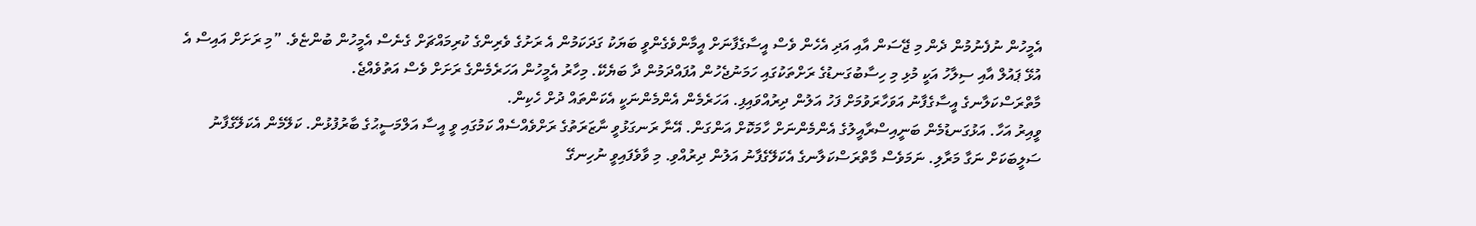އެމީހުން ނުފެނުމުން ދެން މި ޖޭސަން އާއި އަދި އެހެން ވެސް އީސާގެފާނަށް އީމާންވެގެންވީ ބަޔަކު ގަދަކަމުން އެ ރަށުގެ ވެރިންގެ ކުރިމައްޗަށް ގެނެސް އެމީހުން ބުންޏެވެ. ”މި ރަށަށް އައިސް އެ އުޅޭ ޕައުލް އާއި ސިލާހު އަކީ މުޅި މި ހިސާބުގަނޑުގެ ރަށްތަކުގައި ހަމަނުޖެހުން އުފައްދަމުން ދާ ބަޔެކޭ. މިހާރު އެމީހުން އަހަރެމެންގެ ރަށަށް ވެސް އަތުވެއްޖެ.
މާތްރަސްކަލާނގެ އީސާގެފާނު އަވަހާރަވުމަށް ފަހު އަލުން ދިރުއްވައިފި. އަހަރެމެން އެންމެންނަކީ އެކަންތައް ދުށް ހެކިން.
ވީއިރު އަހާ. އަޅުގަނޑުމެން ބަނީއިސްރާއީލުގެ އެންމެންނަށް ހާމަކޮށް އަންގަން. އޭނާ ރަނގަޅުވީ ނާޒަރަތުގެ ރަށްވެއްސެއް ކަމުގައި ވީ އީސާ އަލްމަސީޙުގެ ބާރުފުޅުން. ކަލޭމެން އެކަލޭގެފާނު ސަލީބަކަށް ނަގާ މަރާލި. ނަމަވެސް މާތްރަސްކަލާނގެ އެކަލޭގެފާނު އަލުން ދިރުއްވި. މި ވާވެފައިވީ ނުހިނގޭ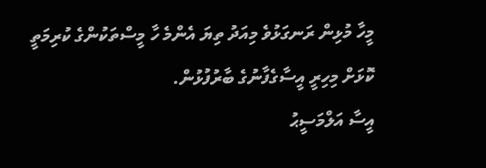މީހާ މުޅިން ރަނގަޅުވެ މިއަދު ތިޔަ އެންމެ ހާ މީސްތަކުންގެ ކުރިމަތީ ކޮޅަށް މިހިރީ އީސާގެފާނުގެ ބާރުފުޅުން.
އީސާ އަލްމަސީޙު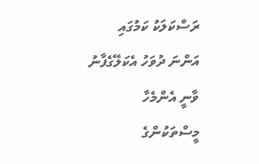ރަސްކަލަކު ކަމުގައި އަންނަ ދުވަހު އެކަލޭގެފާނު ވާނީ އެންމެހާ މީސްތަކުންގެ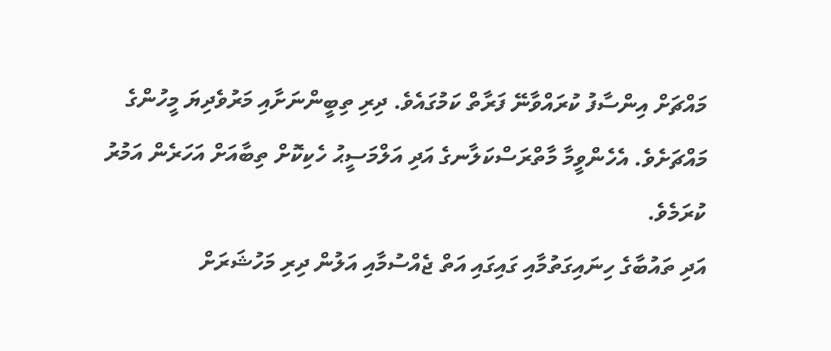މައްޗަށް އިންސާފު ކުރައްވާނޭ ފަރާތް ކަމުގައެވެ. ދިރި ތިބީންނަށާއި މަރުވެދިޔަ މީހުންގެ މައްޗަށެވެ. އެހެންވީމާ މާތްރަސްކަލާނގެ އަދި އަލްމަސީޙު ހެކިކޮށް ތިބާއަށް އަހަރެން އަމުރު ކުރަމެވެ.
އަދި ތައުބާގެ ހިނައިގަތުމާއި ގައިގައި އަތް ޖެއްސުމާއި އަލުން ދިރި މަހުޝަރަށް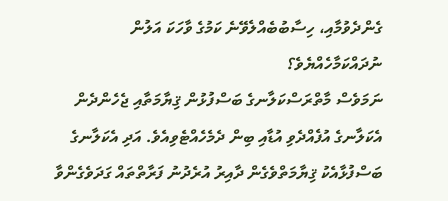ގެންދެވުމާއި، ހިސާބުބެއްލެވޭނެ ކަމުގެ ވާހަކަ އަލުން ނުދައްކަމާހެއްޔެވެ؟
ނަމަވެސް މާތްރަސްކަލާނގެ ބަސްފުޅުން ޤިޔާމަތާއި ޖެހެންދެން އެކަލާނގެ އުފެއްދެވި އުޑާއި ބިން ދެމެހެއްޓެވިއެވެ. އަދި އެކަލާނގެ ބަސްފުޅާއެކު ޤިޔާމަތްވެގެން ދާއިރު އުރެދުނު ފަރާތްތައް ގަދަވެގެންވާ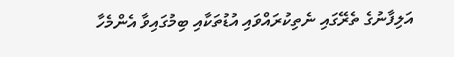އަލިފާނުގެ ތެރޭގައި ނެތިކުރައްވައި އުޑުތަކާއި ބިމުގައިވާ އެންމެހާ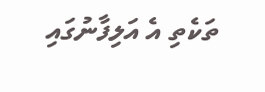ތަކެތި އެ އަލިފާނުގައި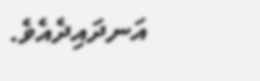އަނދައިދެއެވެ.